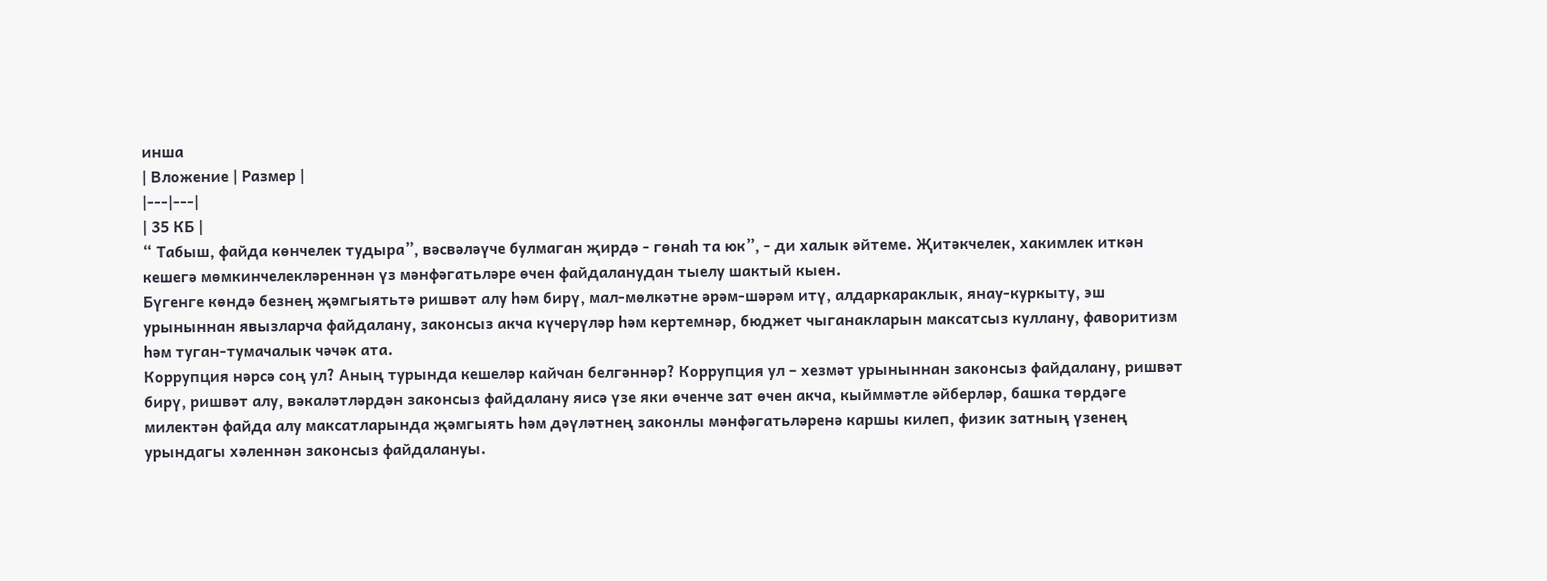инша
| Вложение | Размер |
|---|---|
| 35 КБ |
“ Табыш, файда көнчелек тудыра”, вәсвәләүче булмаган җирдә - гөнаһ та юк”, - ди халык әйтеме. Җитәкчелек, хакимлек иткән кешегә мөмкинчелекләреннән үз мәнфәгатьләре өчен файдаланудан тыелу шактый кыен.
Бүгенге көндә безнең җәмгыятьтә ришвәт алу һәм бирү, мал-мөлкәтне әрәм-шәрәм итү, алдаркараклык, янау-куркыту, эш урыныннан явызларча файдалану, законсыз акча күчерүләр һәм кертемнәр, бюджет чыганакларын максатсыз куллану, фаворитизм һәм туган-тумачалык чәчәк ата.
Коррупция нәрсә соң ул? Аның турында кешеләр кайчан белгәннәр? Коррупция ул – хезмәт урыныннан законсыз файдалану, ришвәт бирү, ришвәт алу, вәкаләтләрдән законсыз файдалану яисә үзе яки өченче зат өчен акча, кыйммәтле әйберләр, башка төрдәге милектән файда алу максатларында җәмгыять һәм дәүләтнең законлы мәнфәгатьләренә каршы килеп, физик затның үзенең урындагы хәленнән законсыз файдалануы.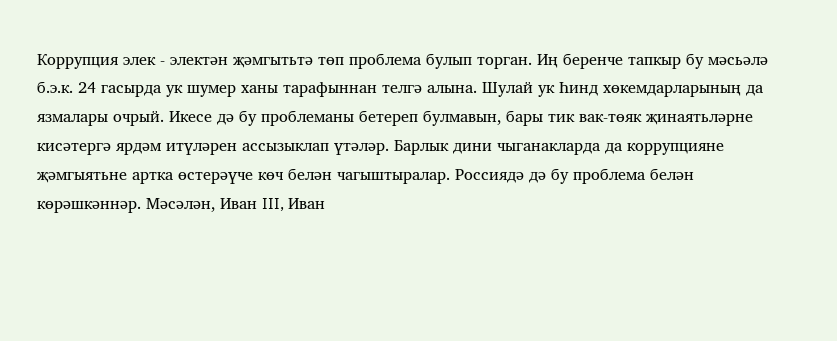Коррупция элек - электән җәмгытьтә төп проблема булып торган. Иң беренче тапкыр бу мәсьәлә б.э.к. 24 гасырда ук шумер ханы тарафыннан телгә алына. Шулай ук Һинд хөкемдарларының да язмалары очрый. Икесе дә бу проблеманы бетереп булмавын, бары тик вак-төяк җинаятьләрне кисәтергә ярдәм итүләрен ассызыклап үтәләр. Барлык дини чыганакларда да коррупцияне җәмгыятьне артка өстерәүче көч белән чагыштыралар. Россиядә дә бу проблема белән көрәшкәннәр. Мәсәлән, Иван III, Иван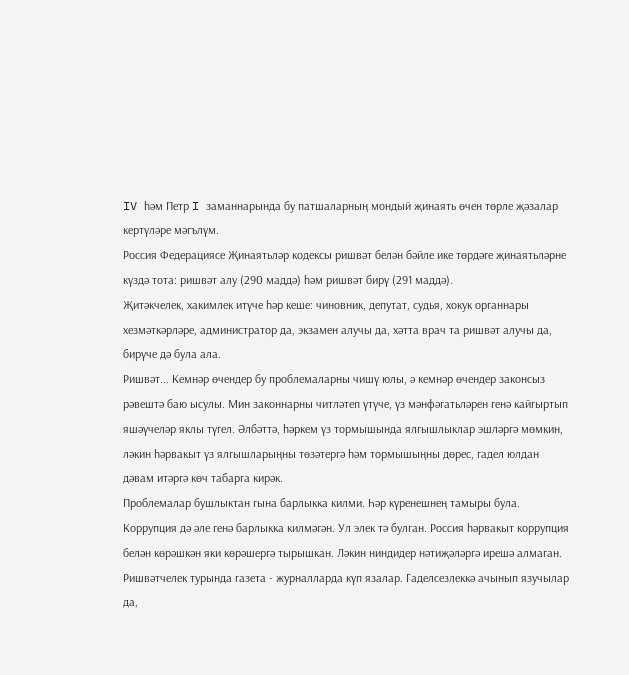IV һәм Петр I заманнарында бу патшаларның мондый җинаять өчен төрле җәзалар кертүләре мәгълүм.
Россия Федерациясе Җинаятьләр кодексы ришвәт белән бәйле ике төрдәге җинаятьләрне күздә тота: ришвәт алу (290 маддә) һәм ришвәт бирү (291 маддә).
Җитәкчелек, хакимлек итүче һәр кеше: чиновник, депутат, судья, хокук органнары хезмәткәрләре, администратор да, экзамен алучы да, хәтта врач та ришвәт алучы да, бирүче дә була ала.
Ришвәт... Кемнәр өчендер бу проблемаларны чишү юлы, ә кемнәр өчендер законсыз рәвештә баю ысулы. Мин законнарны читләтеп үтүче, үз мәнфәгатьләрен генә кайгыртып яшәүчеләр яклы түгел. Әлбәттә, һәркем үз тормышында ялгышлыклар эшләргә мөмкин, ләкин һәрвакыт үз ялгышларыңны төзәтергә һәм тормышыңны дөрес, гадел юлдан дәвам итәргә көч табарга кирәк.
Проблемалар бушлыктан гына барлыкка килми. Һәр күренешнең тамыры була. Коррупция дә әле генә барлыкка килмәгән. Ул элек тә булган. Россия һәрвакыт коррупция белән көрәшкән яки көрәшергә тырышкан. Ләкин ниндидер нәтиҗәләргә ирешә алмаган.
Ришвәтчелек турында газета - журналларда күп язалар. Гаделсезлеккә ачынып язучылар да,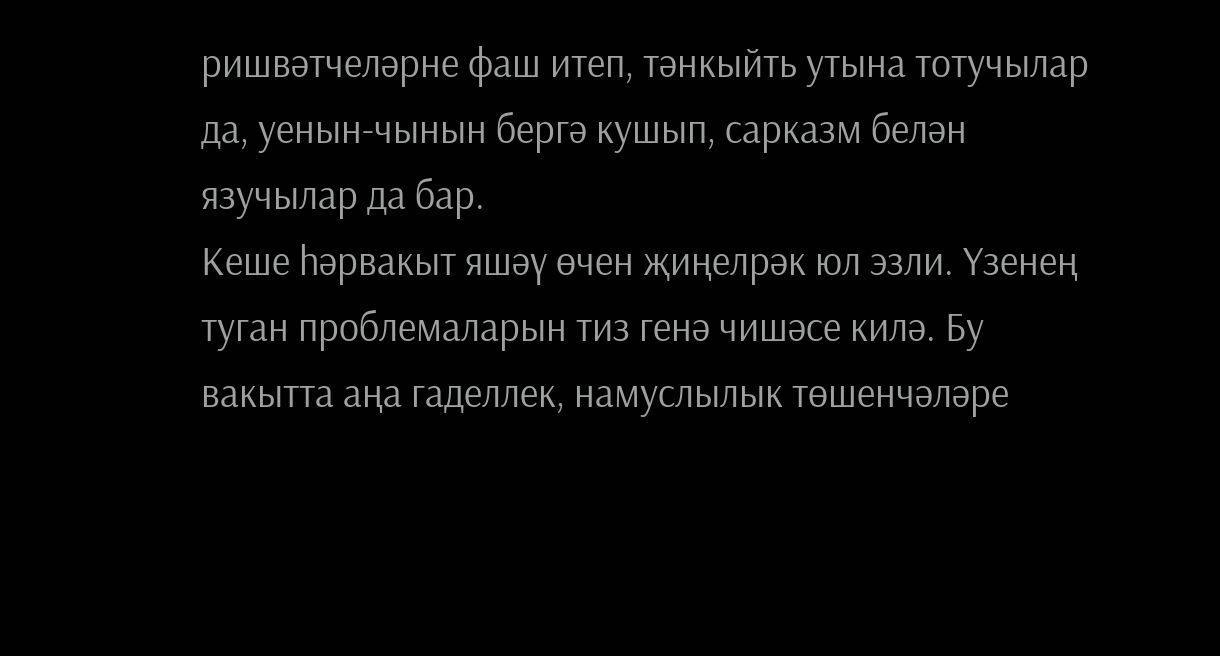ришвәтчеләрне фаш итеп, тәнкыйть утына тотучылар да, уенын-чынын бергә кушып, сарказм белән язучылар да бар.
Кеше һәрвакыт яшәү өчен җиңелрәк юл эзли. Үзенең туган проблемаларын тиз генә чишәсе килә. Бу вакытта аңа гаделлек, намуслылык төшенчәләре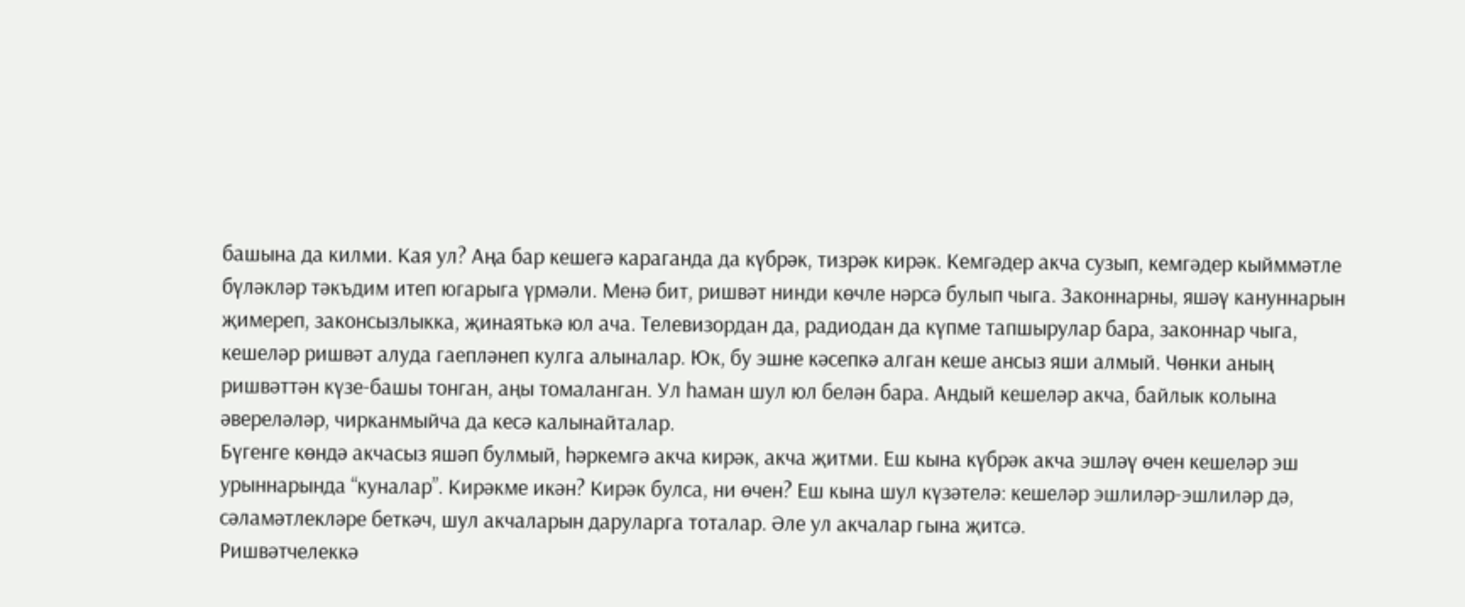башына да килми. Кая ул? Аңа бар кешегә караганда да күбрәк, тизрәк кирәк. Кемгәдер акча сузып, кемгәдер кыйммәтле бүләкләр тәкъдим итеп югарыга үрмәли. Менә бит, ришвәт нинди көчле нәрсә булып чыга. Законнарны, яшәү кануннарын җимереп, законсызлыкка, җинаятькә юл ача. Телевизордан да, радиодан да күпме тапшырулар бара, законнар чыга, кешеләр ришвәт алуда гаепләнеп кулга алыналар. Юк, бу эшне кәсепкә алган кеше ансыз яши алмый. Чөнки аның ришвәттән күзе-башы тонган, аңы томаланган. Ул һаман шул юл белән бара. Андый кешеләр акча, байлык колына әвереләләр, чирканмыйча да кесә калынайталар.
Бүгенге көндә акчасыз яшәп булмый, һәркемгә акча кирәк, акча җитми. Еш кына күбрәк акча эшләү өчен кешеләр эш урыннарында “куналар”. Кирәкме икән? Кирәк булса, ни өчен? Еш кына шул күзәтелә: кешеләр эшлиләр-эшлиләр дә, сәламәтлекләре беткәч, шул акчаларын даруларга тоталар. Әле ул акчалар гына җитсә.
Ришвәтчелеккә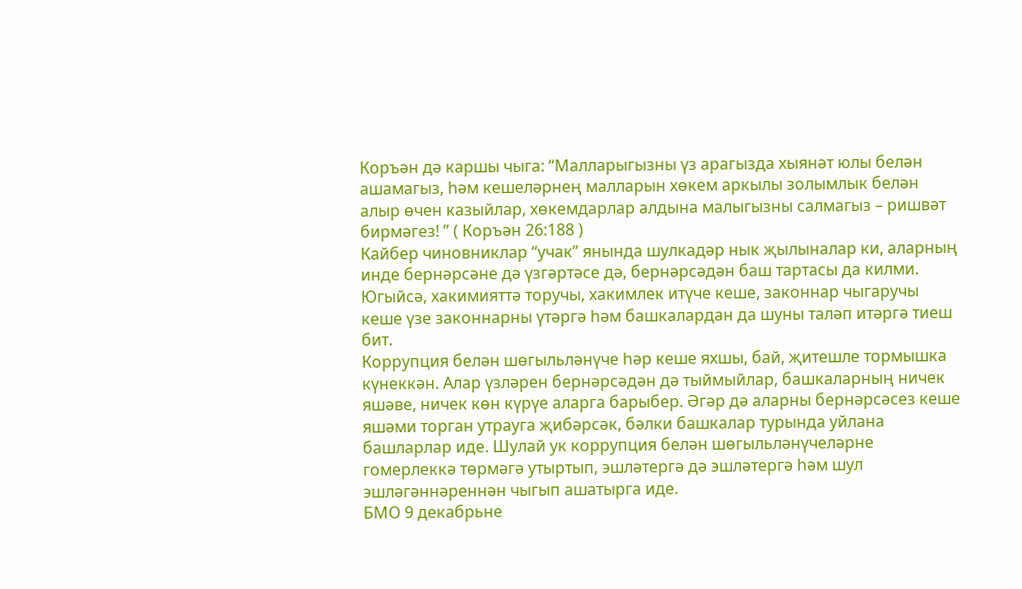Коръән дә каршы чыга: “Малларыгызны үз арагызда хыянәт юлы белән ашамагыз, һәм кешеләрнең малларын хөкем аркылы золымлык белән алыр өчен казыйлар, хөкемдарлар алдына малыгызны салмагыз – ришвәт бирмәгез! ” ( Коръән 26:188 )
Кайбер чиновниклар “учак” янында шулкадәр нык җылыналар ки, аларның инде бернәрсәне дә үзгәртәсе дә, бернәрсәдән баш тартасы да килми. Югыйсә, хакимияттә торучы, хакимлек итүче кеше, законнар чыгаручы кеше үзе законнарны үтәргә һәм башкалардан да шуны таләп итәргә тиеш бит.
Коррупция белән шөгыльләнүче һәр кеше яхшы, бай, җитешле тормышка күнеккән. Алар үзләрен бернәрсәдән дә тыймыйлар, башкаларның ничек яшәве, ничек көн күрүе аларга барыбер. Әгәр дә аларны бернәрсәсез кеше яшәми торган утрауга җибәрсәк, бәлки башкалар турында уйлана башларлар иде. Шулай ук коррупция белән шөгыльләнүчеләрне гомерлеккә төрмәгә утыртып, эшләтергә дә эшләтергә һәм шул эшләгәннәреннән чыгып ашатырга иде.
БМО 9 декабрьне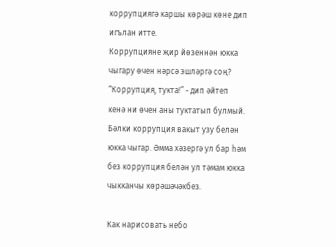коррупциягә каршы көрәш көне дип игълан итте.
Коррупцияне җир йөзеннән юкка чыгару өчен нәрсә эшләргә соң? “Коррупция, тукта!” - дип әйтеп кенә ни өчен аны туктатып булмый. Бәлки коррупция вакыт узу белән юкка чыгар. Әмма хәзергә ул бар һәм без коррупция белән ул тәмам юкка чыкканчы көрәшәчәкбез.

Как нарисовать небо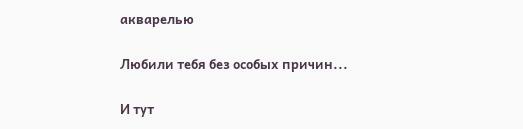акварелью

Любили тебя без особых причин...

И тут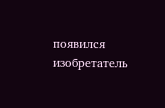появился изобретатель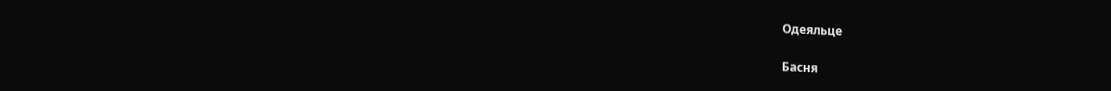Одеяльце

Басня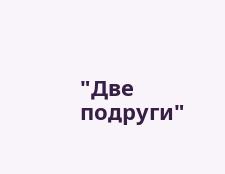"Две подруги"